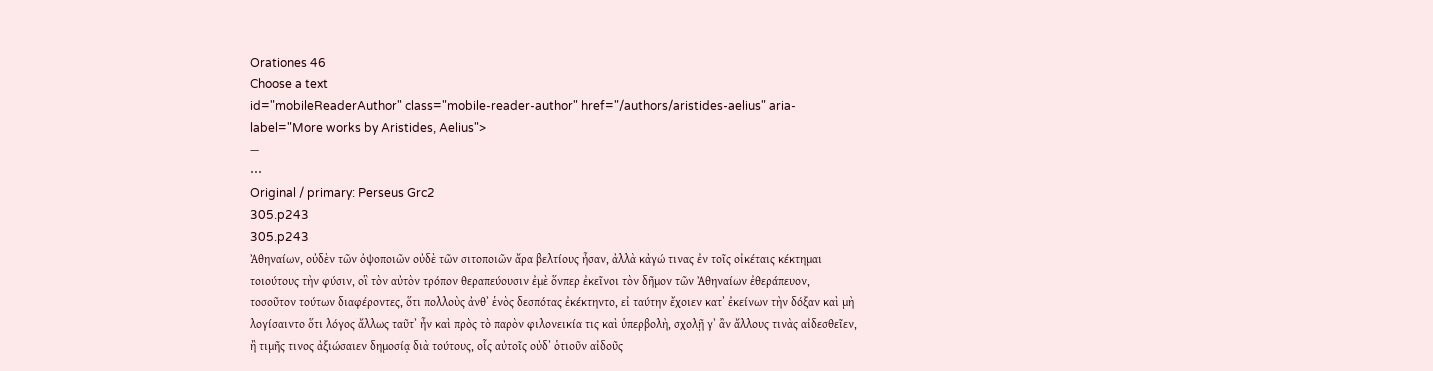Orationes 46
Choose a text
id="mobileReaderAuthor" class="mobile-reader-author" href="/authors/aristides-aelius" aria-label="More works by Aristides, Aelius">
—
⋯
Original / primary: Perseus Grc2
305.p243
305.p243
Ἀθηναίων, οὐδὲν τῶν ὀψοποιῶν οὐδὲ τῶν σιτοποιῶν ἄρα βελτίους ἦσαν, ἀλλὰ κἀγώ τινας ἐν τοῖς οἰκέταις κέκτημαι τοιούτους τὴν φύσιν, οἳ τὸν αὐτὸν τρόπον θεραπεύουσιν ἐμὲ ὅνπερ ἐκεῖνοι τὸν δῆμον τῶν Ἀθηναίων ἐθεράπευον, τοσοῦτον τούτων διαφέροντες, ὅτι πολλοὺς ἀνθʼ ἑνὸς δεσπότας ἐκέκτηντο, εἰ ταύτην ἔχοιεν κατʼ ἐκείνων τὴν δόξαν καὶ μὴ λογίσαιντο ὅτι λόγος ἄλλως ταῦτʼ ἦν καὶ πρὸς τὸ παρὸν φιλονεικία τις καὶ ὑπερβολὴ, σχολῇ γʼ ἂν ἄλλους τινὰς αἰδεσθεῖεν, ἢ τιμῆς τινος ἀξιώσαιεν δημοσίᾳ διὰ τούτους, οἷς αὐτοῖς οὐδʼ ὁτιοῦν αἰδοῦς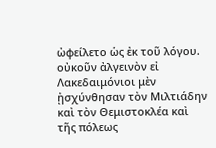ὠφείλετο ὡς ἐκ τοῦ λόγου. οὐκοῦν ἀλγεινὸν εἰ Λακεδαιμόνιοι μὲν ᾐσχύνθησαν τὸν Μιλτιάδην καὶ τὸν Θεμιστοκλέα καὶ τῆς πόλεως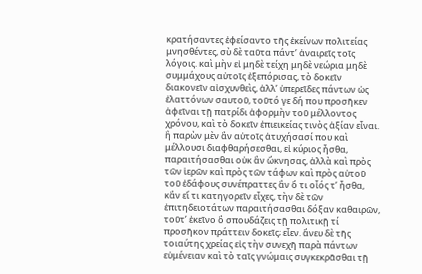κρατήσαντες ἐφείσαντο τῆς ἐκείνων πολιτείας μνησθέντες, σὺ δὲ ταῦτα πάντʼ ἀναιρεῖς τοῖς λόγοις. καὶ μὴν εἰ μηδὲ τείχη μηδὲ νεώρια μηδὲ συμμάχους αὐτοῖς ἐξεπόρισας, τὸ δοκεῖν διακονεῖν αἰσχυνθεὶς, ἀλλʼ ὑπερεῖδες πάντων ὡς ἐλαττόνων σαυτοῦ, τοῦτό γε δή που προσῆκεν ἀφεῖναι τῇ πατρίδι ἀφορμὴν τοῦ μέλλοντος χρόνου, καὶ τὸ δοκεῖν ἐπιεικείας τινὸς ἀξίαν εἶναι. ἢ παρὼν μὲν ἂν αὐτοῖς ἀτυχήσασί που καὶ μέλλουσι διαφθαρήσεσθαι, εἰ κύριος ἦσθα, παραιτήσασθαι οὐκ ἂν ὤκνησας, ἀλλὰ καὶ πρὸς τῶν ἱερῶν καὶ πρὸς τῶν τάφων καὶ πρὸς αὐτοῦ τοῦ ἐδάφους συνέπραττες ἂν ὅ τι οἷός τʼ ἦσθα, κἂν εἴ τι κατηγορεῖν εἶχες, τὴν δὲ τῶν ἐπιτηδειοτάτων παραιτήσασθαι δόξαν καθαιρῶν, τοῦτʼ ἐκεῖνο ὃ σπουδάζεις τῇ πολιτικῇ τί προσῆκον πράττειν δοκεῖς; εἶεν. ἄνευ δὲ τῆς τοιαύτης χρείας εἰς τὴν συνεχῆ παρὰ πάντων εὐμένειαν καὶ τὸ ταῖς γνώμαις συγκεκρᾶσθαι τῇ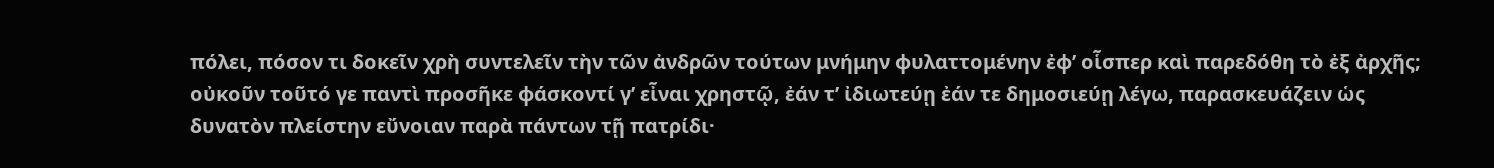πόλει, πόσον τι δοκεῖν χρὴ συντελεῖν τὴν τῶν ἀνδρῶν τούτων μνήμην φυλαττομένην ἐφʼ οἷσπερ καὶ παρεδόθη τὸ ἐξ ἀρχῆς; οὐκοῦν τοῦτό γε παντὶ προσῆκε φάσκοντί γʼ εἶναι χρηστῷ, ἐάν τʼ ἰδιωτεύῃ ἐάν τε δημοσιεύῃ λέγω, παρασκευάζειν ὡς δυνατὸν πλείστην εὔνοιαν παρὰ πάντων τῇ πατρίδι·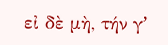εἰ δὲ μὴ, τήν γʼ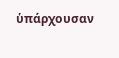ὑπάρχουσαν